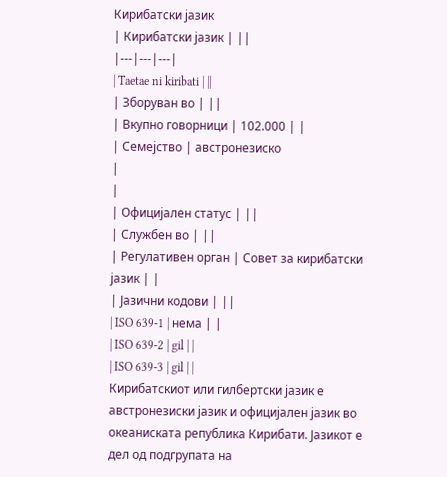Кирибатски јазик
| Кирибатски јазик | ||
|---|---|---|
| Taetae ni kiribati | ||
| Зборуван во | ||
| Вкупно говорници | 102.000 | |
| Семејство | австронезиско
|
|
| Официјален статус | ||
| Службен во | ||
| Регулативен орган | Совет за кирибатски јазик | |
| Јазични кодови | ||
| ISO 639-1 | нема | |
| ISO 639-2 | gil | |
| ISO 639-3 | gil | |
Кирибатскиот или гилбертски јазик е австронезиски јазик и официјален јазик во океаниската република Кирибати. Јазикот е дел од подгрупата на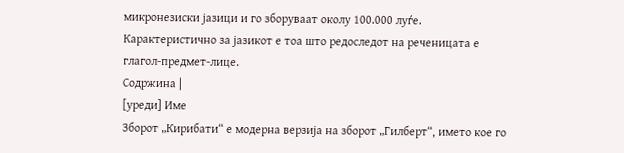микронезиски јазици и го зборуваат околу 100.000 луѓе. Карактеристично за јазикот е тоа што редоследот на реченицата е глагол-предмет-лице.
Содржина |
[уреди] Име
Зборот „Кирибати“ е модерна верзија на зборот „Гилберт“, името кое го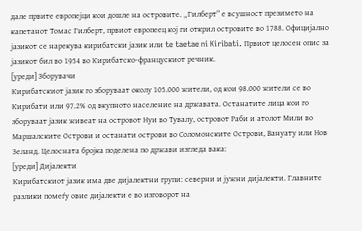дале првите европејци кои дошле на островите. „Гилберт“ е всушност презимето на капетанот Томас Гилберт, првиот европеец кој ги открил островите во 1788. Официјално јазикот се нарекува кирибатски јазик или te taetae ni Kiribati. Првиот целосен опис за јазикот бил во 1954 во Кирибатско-францускиот речник.
[уреди] Зборувачи
Кирибатскиот јазик го зборуваат околу 105.000 жители, од кои 98.000 жители се во Кирибати или 97.2% од вкупното население на државата. Останатите лица кои го зборуваат јазик живеат на островот Нуи во Тувалу, островот Раби и атолот Мили во Маршалските Острови и останати острови во Соломонските Острови, Вануату или Нов Зеланд. Целосната бројка поделена по држави изгледа вака:
[уреди] Дијалекти
Кирибатскиот јазик има две дијалектни групи: северни и јужни дијалекти. Главните разлики помеѓу овие дијалекти е во изговорот на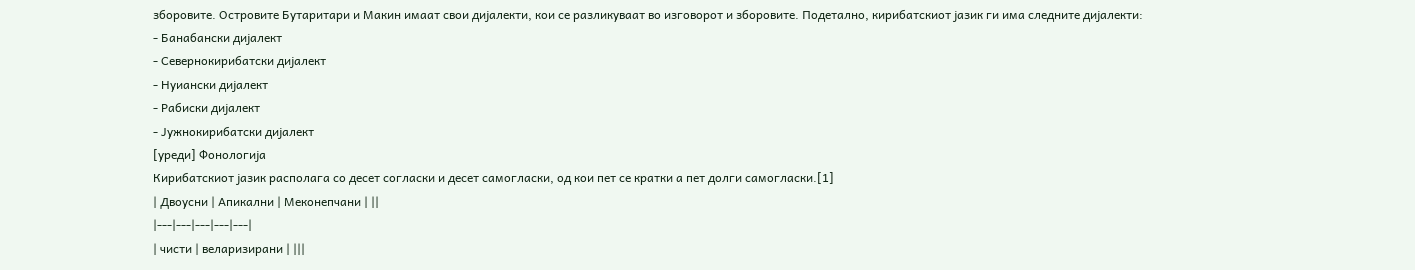зборовите. Островите Бутаритари и Макин имаат свои дијалекти, кои се разликуваат во изговорот и зборовите. Подетално, кирибатскиот јазик ги има следните дијалекти:
- Банабански дијалект
- Севернокирибатски дијалект
- Нуиански дијалект
- Рабиски дијалект
- Јужнокирибатски дијалект
[уреди] Фонологија
Кирибатскиот јазик располага со десет согласки и десет самогласки, од кои пет се кратки а пет долги самогласки.[1]
| Двоусни | Апикални | Меконепчани | ||
|---|---|---|---|---|
| чисти | веларизирани | |||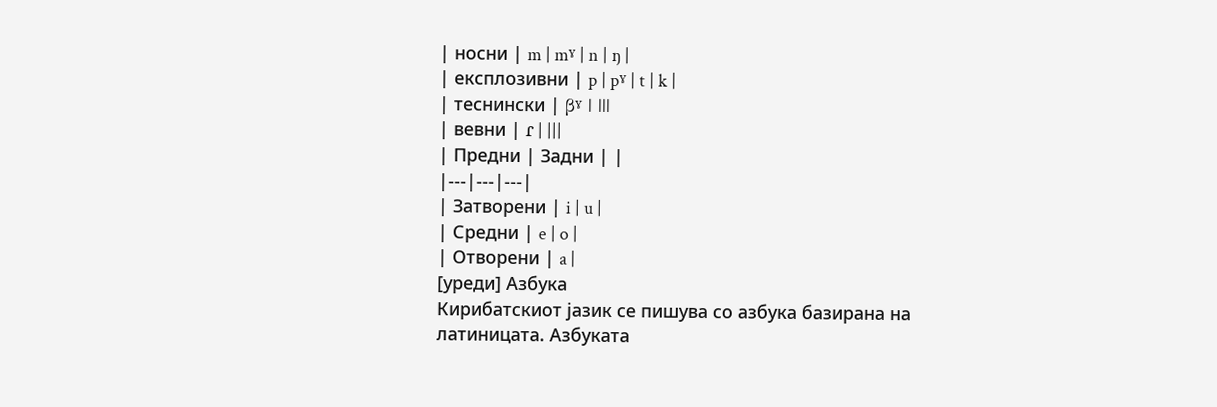| носни | m | mˠ | n | ŋ |
| експлозивни | p | pˠ | t | k |
| теснински | βˠ | |||
| вевни | ɾ | |||
| Предни | Задни | |
|---|---|---|
| Затворени | i | u |
| Средни | e | o |
| Отворени | a |
[уреди] Азбука
Кирибатскиот јазик се пишува со азбука базирана на латиницата. Азбуката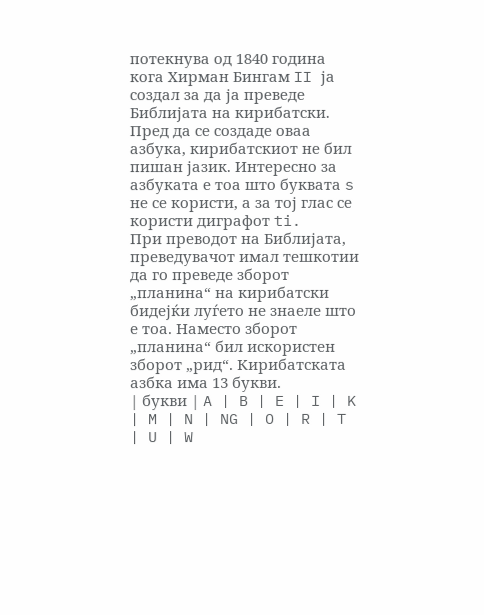потекнува од 1840 година кога Хирман Бингам II ја создал за да ја преведе Библијата на кирибатски. Пред да се создаде оваа азбука, кирибатскиот не бил пишан јазик. Интересно за азбуката е тоа што буквата s не се користи, а за тој глас се користи диграфот ti.
При преводот на Библијата, преведувачот имал тешкотии да го преведе зборот „планина“ на кирибатски бидејќи луѓето не знаеле што е тоа. Наместо зборот „планина“ бил искористен зборот „рид“. Кирибатската азбка има 13 букви.
| букви | A | B | E | I | K | M | N | NG | O | R | T | U | W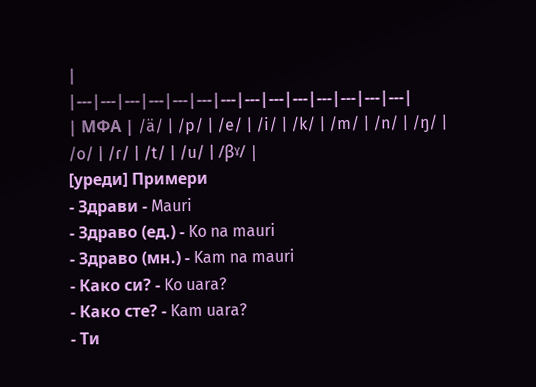|
|---|---|---|---|---|---|---|---|---|---|---|---|---|---|
| МФА | /ä/ | /p/ | /e/ | /i/ | /k/ | /m/ | /n/ | /ŋ/ | /o/ | /ɾ/ | /t/ | /u/ | /βˠ/ |
[уреди] Примери
- Здрави - Mauri
- Здраво (ед.) - Ko na mauri
- Здраво (мн.) - Kam na mauri
- Како си? - Ko uara?
- Како сте? - Kam uara?
- Ти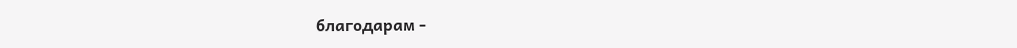благодарам -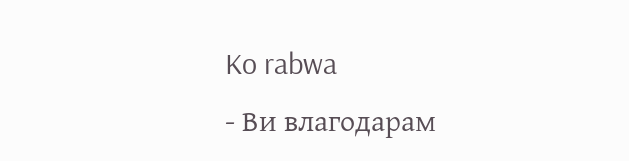Ko rabwa
- Ви влагодарам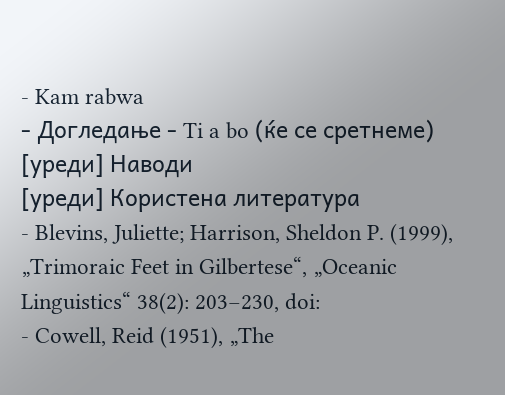- Kam rabwa
- Догледање - Ti a bo (ќе се сретнеме)
[уреди] Наводи
[уреди] Користена литература
- Blevins, Juliette; Harrison, Sheldon P. (1999), „Trimoraic Feet in Gilbertese“, „Oceanic Linguistics“ 38(2): 203–230, doi:
- Cowell, Reid (1951), „The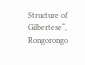Structure of Gilbertese“, Rongorongo